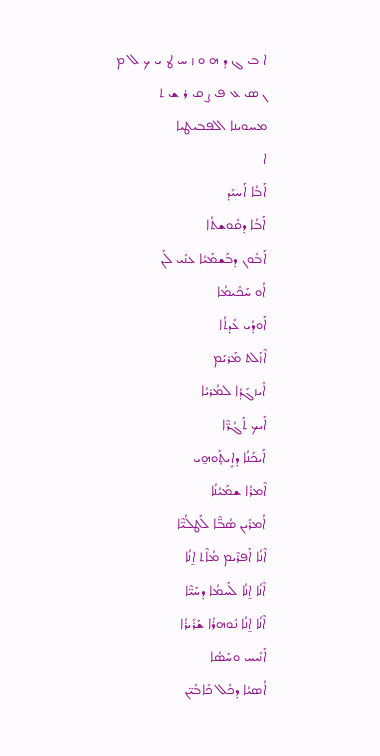ܐ ܒ ܓ ܕ ܗ ܘ ܙ ܚ ܛ ܝ ܟ ܠ ܡ ܢ ܣ ܥ ܦ ܨ ܩ ܪ ܫ ܬ
ܡܚܘܝܢܐ ܐܠܦܒܝܛܝܐ
ܐ
ܐܰܒܳܐ ܐܰܚܝܺܕ
ܐܰܒܳܐ ܕܩܽܘܫܬܳܐ
ܐܰܒܽܘܢ ܕܒܰܫܡܰܝܳܐ ܥܢܺܝ ܠܰܢ
ܐܳܘ ܚܰܟܺܝܡܳܐ
ܐܰܘܕܳܝ ܥܺܕܬܳܐ
ܐܶܙܰܠܬ ܡܰܪܝܰܡ
ܐܺܝܙܓܰܕܳܐ ܠܡܳܪܝܳܐ
ܐܰܝܟ ܬܰܓܳܪ̈ܶܐ
ܐܰܝܟܰܢܳܐ ܕܐܻܝܬ̣ܰܘܗ̱ܝ
ܐܶܡܪܳܐ ܫܡܰܝܳܢܳܐ
ܐܳܡܪܺܝܢ ܣܳܒ̈ܶܐ ܠܰܛܠܳܝ̈ܶܐ
ܐܶܢܳܐ ܐܰܦܪܶܝܡ ܡܳܐܶܬ ܐ̱ܢܳܐ
ܐܶܢܳܐ ܐ̱ܢܳܐ ܠܰܚܡܳܐ ܕܚܰܝ̈ܶܐ
ܐܶܢܳܐ ܐ̱ܢܳܐ ܢܽܘܗܪܳܐ ܫܰܪܺܝܪܳܐ
ܐܰܢܺܝܚ ܘܚܰܣܳܐ
ܐܳܣܝܳܐ ܕܟܽܠ ܟܺܐܒܺܝ̈ܢ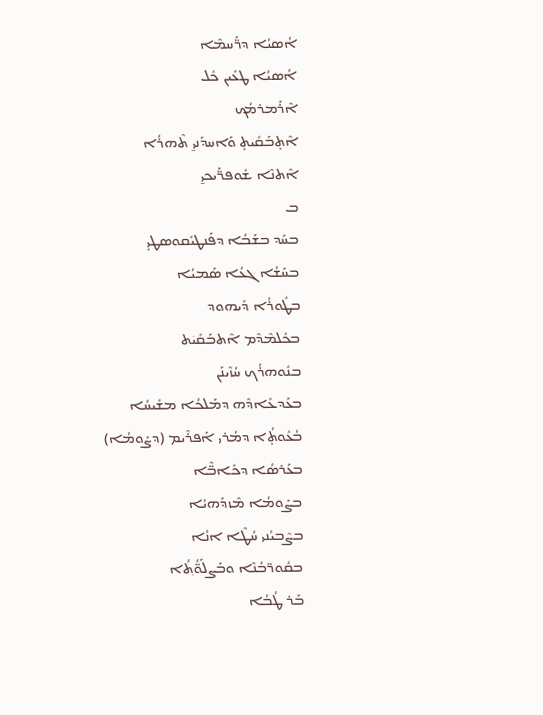ܐܳܣܝܳܐ ܕܪ̈ܰܚܡܶܐ
ܐܳܣܝܳܐ ܛܥܺܝܢ ܟܽܠ
ܐܶܪܰܡܪܡܳܟ
ܐܶܬ̣ܒܰܩܺܝܬ̣ ܘܰܐܚܕܰܢܝ̱ ܬܶܗܪܳܐ
ܐܶܬܢܶܐ ܫܽܘܦܪ̈ܰܝܟܝ̱
ܒ
ܒܚܰܕ ܒܫܰܒܳܐ ܕܦܰܢܛܝܺܩܘܣܛܝ̣
ܒܚܰܫܳܐ ܓܥܳܐ ܣܰܡܝܳܐ
ܒܛܽܘܪܳܐ ܕܺܝܗܘܕ
ܒܟܽܠܡܶܕܶܡ ܐܶܬܒܰܩܺܝܿܬ
ܒܢܽܘܗܪܳܟ ܚܳܙܶܝܢܰܢ
ܒܥܰܕܥܺܐܕܶܗ ܕܡܰܠܟܳܐ ܡܫܺܝܚܳܐ
ܒܳܥܽܘܬ̣ܳܐ ܕܡܳܪܝ ܐܰܦܪܶܝܡ (ܕܨܰܘܡܳܐ)
ܒܥܰܪܣܳܐ ܕܟܺܐܒ̈ܶܐ
ܒܨܰܘܡܳܐ ܡܶܙܕܰܗܝܳܐ
ܒܨܶܒܝܳܢܝ ܚܳܛܶܐ ܐܢܳܐ
ܒܩܽܘܪ̈ܒܳܢܶܐ ܘܒܰܨܠܰܘ̈ܳܬ݂ܳܐ
ܒܰܪ ܛܳܒܳܐ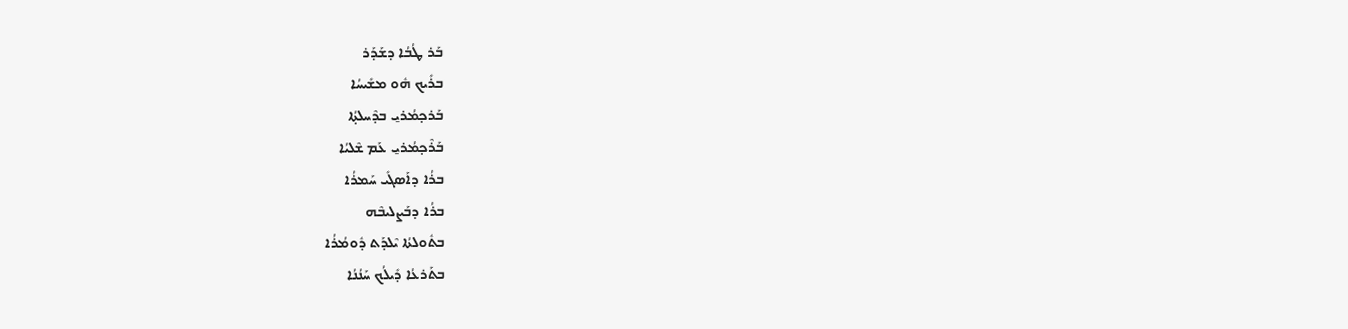ܒܰܪ ܛܳܒܳܐ ܕܫܰܕܰܪ
ܒܪܺܝܟ ܗܽܘ ܡܫܺܝܚܳܐ
ܒܰܪܟ̣ܡܳܪܝ̱ ܒܕܶܚܠܬ̣ܳܐ
ܒܰܪܶܟ̣ܡܳܪܝ̱ ܥܰܡ ܫܶܠܝܳܐ
ܒܪܳܐ ܕܐܰܣܓܺܝ ܚܰܡܪܳܐ
ܒܪܳܐ ܕܒܰܨܠܝܒܶܗ
ܒܬܽܘܠܬܳܐ ܝܶܠܕܰܬ ܕܽܘܡܳܪܳܐ
ܒܬܰܪܥܳܐ ܕܺܝܠܳܟ ܚܰܢܳܢܳܐ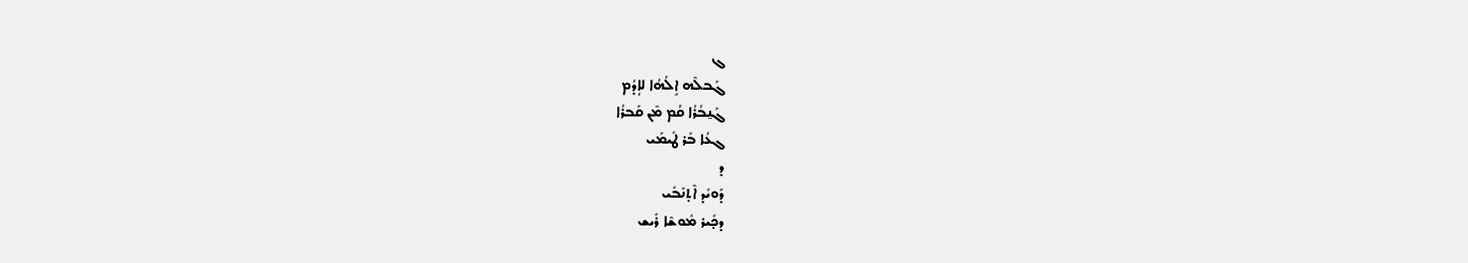ܓ
ܓܰܒܠܶܗ ܐܱܠܳܗܳܐ ܠܐܴܕܳܡ
ܓܰܢ̱ܒܳܪܳܐ ܩܳܡ ܡܶܢ ܩܰܒܪܳܐ
ܓܥܳܐ ܒܰܪ ܛܺܝܡܰܝ
ܕ
ܕܰܘܝܺܕ ܐܶܬ̣ܢܰܒܺܝ
ܕܟ̣ܺܝܪ ܡܽܘܫܶܐ ܪܺܝܫ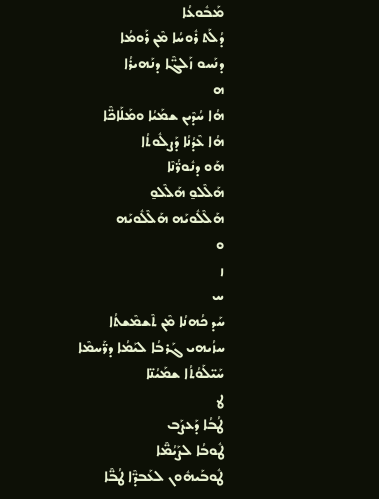ܡܰܒܽܘܥܳܐ
ܕܳܠܰܬ ܪܽܘܚܳܐ ܡܶܢ ܪܰܘܡܳܐ
ܕܢܰܚܘ ܙܰܠܓ̈ܶܐ ܕܢܰܗܝܪܳܐ
ܗ
ܗܳܐ ܚܳܕܶܝܢ ܫܡܰܝܳܐ ܘܡܰܠܰܐܟ̈ܶܐ
ܗܳܐ ܥܶܕܳܢܳܐ ܕܰܨܠܽܘܬܳܐ
ܗܰܘ ܕܢܽܘܪ̈ܳܢܶܐ
ܗܰܠܶܠܘ̱ ܗܰܠܶܠܘ̱
ܗܰܠܶܠܽܘܝܰܗ ܗܰܠܶܠܽܘܝܰܗ
ܘ
ܙ
ܚ
ܚܰܕ ܟܳܗܢܳܐ ܡܶܢ ܬܶܫܡܶܫܬܳܐ
ܚܙܳܝܗܝ ܓܰܪܒܳܐ ܠܝܰܡܳܐ ܕܪ̈ܰܚܡܶܐ
ܚܰܝ̈ܠܰܘܳܬܳܐ ܫܡܰܝܳܢ̈ܐ
ܛ
ܛܳܒܳܐ ܕܰܥܨܰܒ
ܛܽܘܒܳܐ ܠܨܰܝܳܡ̈ܶܐ
ܛܽܘܒܰܝܗܽܘܢ ܠܥܰܒܕ̈ܶܐ ܛܳܒ̈ܶܐ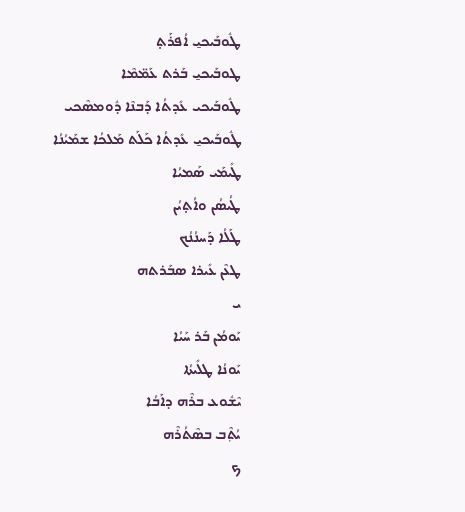ܛܽܘܒܰܝܟܝ̱ ܐܳܦܪܰܬ̣
ܛܘܒܰܝܟܝ̱ ܒܰܪܬ ܥܰܡ̈ܡܶܐ
ܛܽܘܒܰܝܟܝ ܥܺܕܬܳܐ ܕܰܒܢܶܐ ܕܽܘܡܣܶܟܝ
ܛܽܘܒܰܝܟܝ̱ ܥܺܕܬܳܐ ܟܰܠܰܬ ܡܰܠܟܳܐ ܫܡܰܝܳܢܳܐ
ܛܺܝܡܰܝ ܣܰܡܝܳܐ
ܛܳܝܣܳܢ ܘܐܳܬ̣ܝܳܢ
ܛܰܠܳܐ ܕܰܚܢܳܢܳܟ
ܛܥܶܢ ܥܺܝܪܐ ܣܒܰܪܬܗ
ܝ
ܝܰܘܡܳܢ ܒܰܪ ܚܰܝܳܐ
ܝܰܘܢܳܐ ܛܠܺܝܬܳܐ
ܝܶܫܽܘܥ ܒܪܶܗ ܕܐܰܒܳܐ
ܝܳܬ݂ܶܒ ܒܣܶܬܳܪܶܗ
ܟ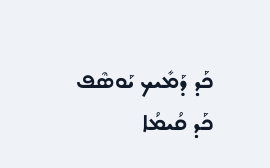ܟܰܕ ܕܰܡܺܝܟ ܝܰܘܣܶܦ
ܟܰܕ ܩܳܝܡܳܐ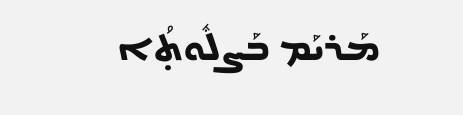ܡܰܪܝܰܡ ܒܰܨܠܽܘܬ̣ܳܐ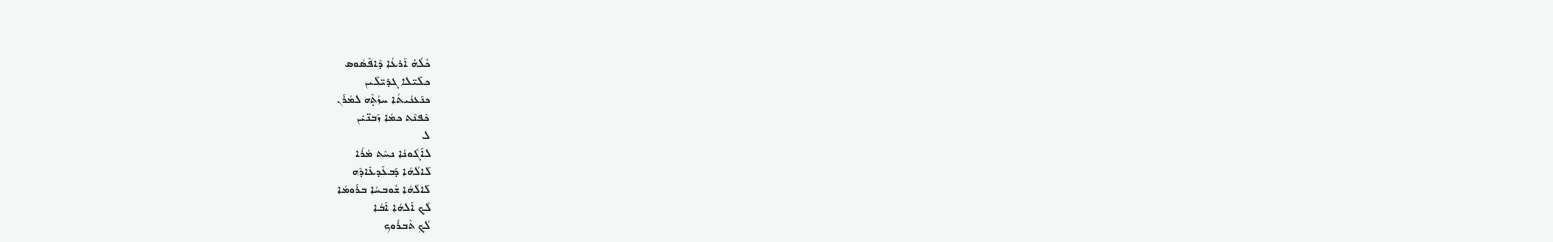ܟܽܠܳܗ̇ ܐܰܪܥܳܐ ܕܶܐܦܶܣܳܘܣ
ܟܠܺܝ̈ܠܐ ܓܕܺܝ̈ܠܺܝܢ
ܟܢܰܥܢܳܝܬܳܐ ܚܙܳܬ̣ܶܗ ܠܡܳܪܰܢ
ܟܶܦܢܶܬ ܟܡܳܐ ܙܰܒܢ̈ܝܺܢ
ܠ
ܠܐܰܓܽܘܢܳܐ ܢܚܶܬ ܡܳܪܳܐ
ܠܰܐܠܳܗܳܐ ܕܰܒܥܰܕܥܺܐܕܶܗ
ܠܰܐܠܳܗܳܐ ܫܽܘܒܚܳܐ ܒܪܰܘܡܳܐ
ܠܳܟ ܐܰܠܗܳܐ ܐܰܒܳܐ
ܠܳܟ݂ ܬܶܒܪܽܘܟ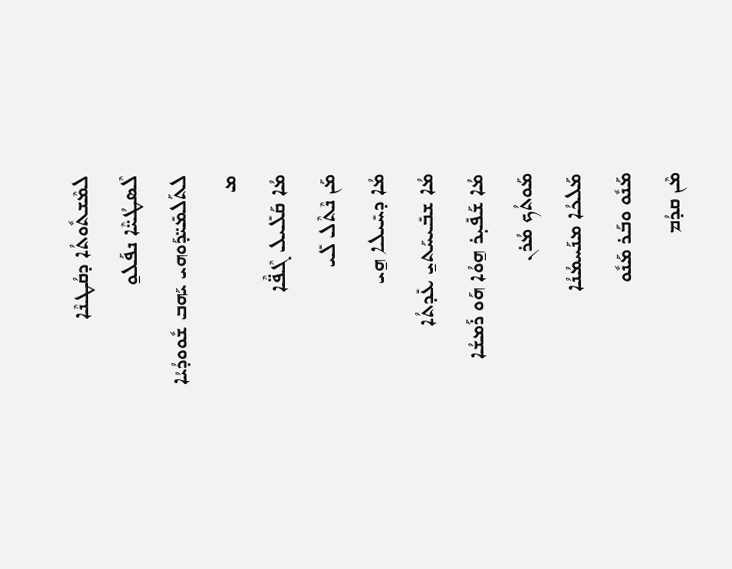ܠܡܶܫܬܽܘܬܳܐ ܕܩܳܛܢܶܐ
ܠܶܣܛܳܝ̈ܶܐ ܢܦܰܠܘ̱
ܠܬܰܠܡܺܝ̈ܕܰܘܗܝ ܝܰܗܒ ܫܽܘܘܕܳܝܳܐ
ܡ
ܡܳܐ ܩܰܠܺܝܠ ܓܶܦ̈ܶܐ
ܡܰܢ ܢܶܬܶܠ ܠܺܝ
ܡܳܐ ܕܚܺܝܠܐ ܗ̱ܝ
ܡܳܐ ܫܒܺܝܚܰܬܝ̱ ܥܺܕܬܳܐ
ܡܳܐ ܫܰܦܺܝ̣ܪ ܗ̱ܘܳܐ ܗܰܘ ܪܰܡܫܳܐ
ܡܰܘܬܳܟ ܡܳܪܢ
ܡܰܠܟܳܐ ܡܢܰܚܡܳܢܳܐ
ܡܰܢܽܘ ܘܒܰܪ ܡܰܢܽܘ
ܡܶܢ ܩܕܳܡ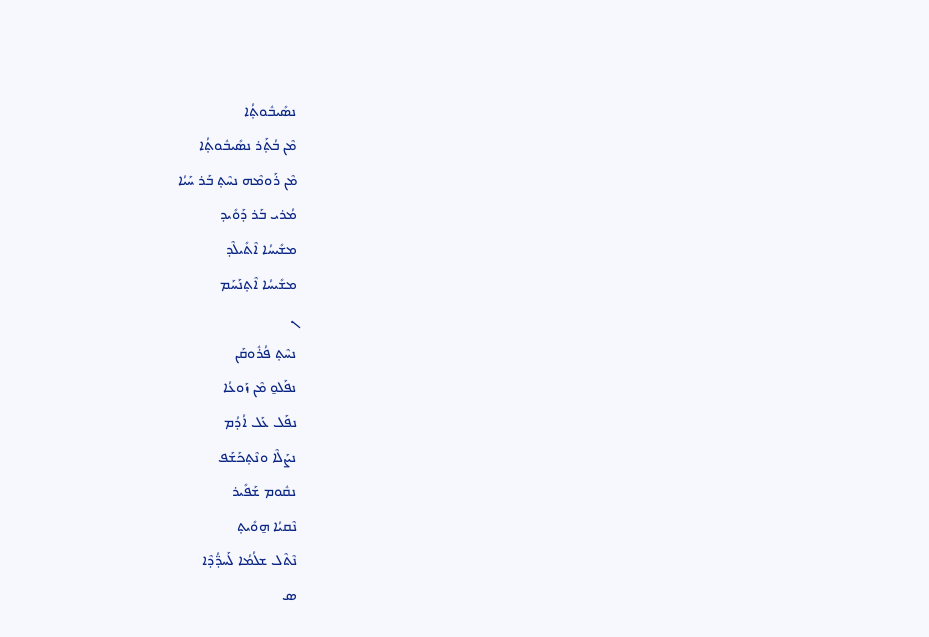ܢܣܺܝܒܽܘܬ̣ܳܐ
ܡܶܢ ܒܳܬ̣ܰܪ ܢܣܺܝܒܽܘܬ̣ܳܐ
ܡܶܢ ܪܰܘܡܶܗ ܢܚܶܬ̣ ܒܰܪ ܚܰܝܳܐ
ܡܳܪܝ ܒܰܪ ܕܰܘܺܝܕ
ܡܫܺܝܚܳܐ ܐܶܬܺܝܠܶܕ
ܡܫܺܝܚܳܐ ܐܶܬ̣ܢܰܚܰܡ
ܢ
ܢܚܶܬ̣ ܦܳܪܽܘܩܰܢ
ܢܦܰܠܘ̱ ܡܶܢ ܙܰܘܥܳܐ
ܢܦܰܠ ܥܰܠ ܐܳܕܳܡ
ܢܨܰܠܶܐ ܘܢܶܬ̣ܟܰܫܰܦ
ܢܩܽܘܡ ܫܰܦܺܝܪ
ܢܶܩܝܳܐ ܗ̱ܘܺܝܬ̣
ܢܶܬܶܠ ܫܠܳܡܳܐ ܠܰܚܕ̈ܳܕܶܐ
ܣ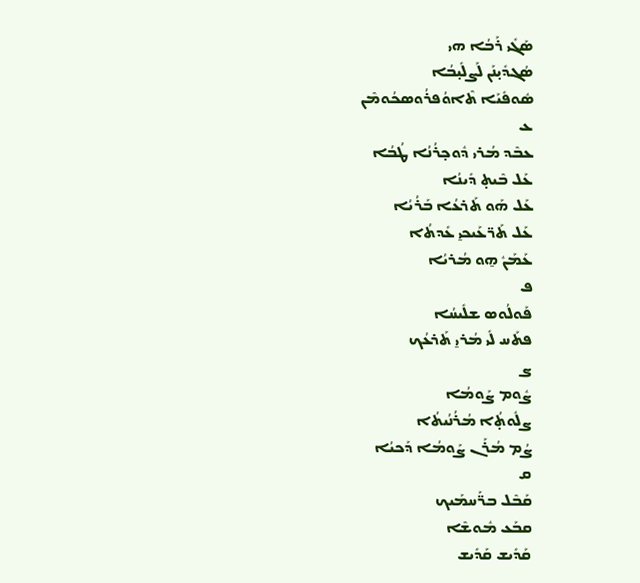ܣܰܓܺܝ ܪܰܒܳܐ ܗܝ
ܣܳܓܕܺܝ̣ܢܰܢ ܠܰܨܠܺܝ̣ܒܳܐ
ܣܽܘܦܺܝܰܐ ܬܶܐܘܳܦܪܳܘܣܟܳܘܡܶܢ
ܥ
ܥܒܶܕ ܡܳܪܝ ܕܽܘܟ̣ܪܳܢܳܐ ܛܳܒܳܐ
ܥܰܠ ܒܶܝܬ̣ ܕܺܝܢܳܐ
ܥܰܠ ܗܰܘ ܬܰܪܥܳܐ ܒܰܪܳܝܳܐ
ܥܰܠ ܬܰܪ̈ܥܰܝܟܝ̱ ܥܺܕܬܳܐ
ܥܰܡܰܢܽ ܗ̱ܘ ܡܳܪܝܳܐ
ܦ
ܦܰܘܠܳܘܣ ܫܠܺܝܚܳܐ
ܦܬܰܚ ܠܺܝ ܡܳܪܝ̱ ܬܰܪܥܳܟ
ܨ
ܨܽܘܡ ܨܰܘܡܳܐ
ܨܠܽܘܬ̣ܳܐ ܡܳܪܳܢܳܝܬܳܐ
ܨܳܡ ܡܳܪܰܢ ܨܰܘܡܳܐ ܕܰܟܝܳܐ
ܩ
ܩܰܒܶܠ ܒܪ̈ܰܚܡܰܝܟ
ܩܒܰܥ ܡܽܘܫܶܐ
ܩܰܕܺܝܫ ܩܰܕܺܝܫ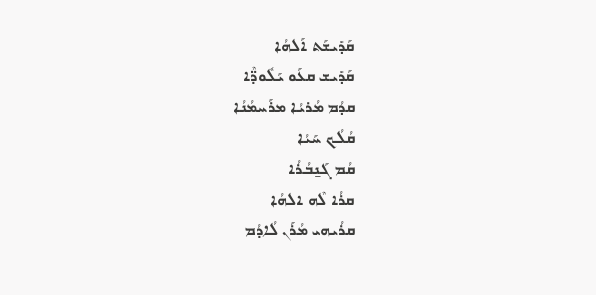ܩܰܕܺܝܫܰܬ ܐܰܠܗܳܐ
ܩܰܕܺܝܫ ܩܥܰܘ ܝܰܠܽܘܕ̈ܶܐ
ܩܕܳܡ ܡܳܪܝܳܐ ܡܪܰܚܡܳܢܳܐ
ܩܳܠܳܟ ܚܰܝܳܐ
ܩܳܡ ܓܰܢ̱ܒܳܪܳܐ
ܩܪܳܐ ܠܶܗ ܐܠܗܳܐ
ܩܪܳܝܗܝ ܡܳܪܰܢ ܠܳܐܕܳܡ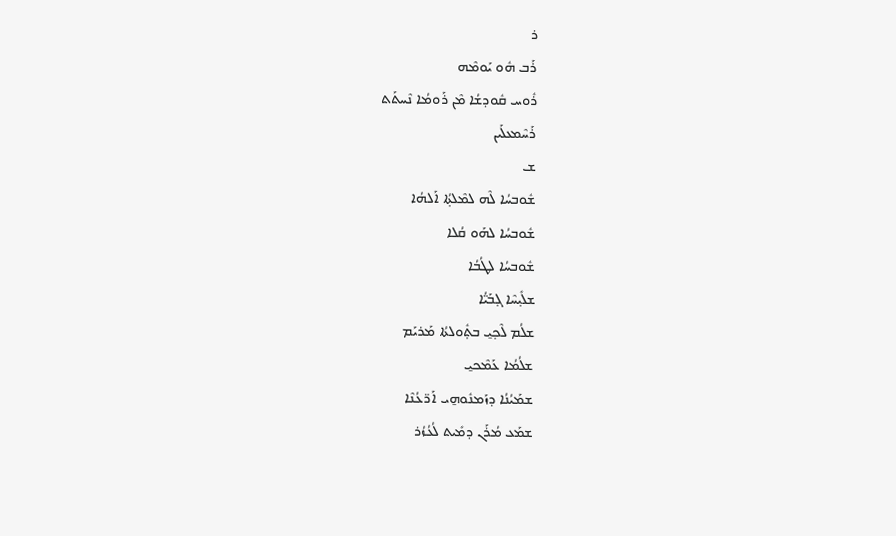ܪ
ܪܰܒ ܗܽܘ ܝܰܘܡܶܗ
ܪܽܘܚ ܩܽܘܕܫܳܐ ܡܶܢ ܪܰܘܡܳܐ ܢܶܚܬܰܬ
ܪܰܚܶܡܥܠܰܝܢ
ܫ
ܫܽܘܒܚܳܐ ܠܶܗ ܠܡܶܠܬ̣ܳܐ ܐܰܠܗܳܐ
ܫܽܘܒܚܳܐ ܠܗܰܘ ܩܳܠܐ
ܫܽܘܒܚܳܐ ܠܛܳܒܳܐ
ܫܠܺܝ̣ܚܶܐ ܓ̣ܒܰܝ̈ܳܐ
ܫܠܳܡ ܠܶܟ̣ܝ̱ ܒܬ̣ܽܘܠܬܳܐ ܡܰܪܝܰܡ
ܫܠܳܡܳܐ ܥܰܡܶܟܝ̱
ܫܡܰܝܳܢܳܐ ܕܙܰܡܢܽܘܗ̱ܝ ܐܰܪ̈ܥܳܢܶܐ
ܫܡܰܥ ܡܳܪܰܢ ܕܡܺܝܬ ܠܳܥܳܙܳܪ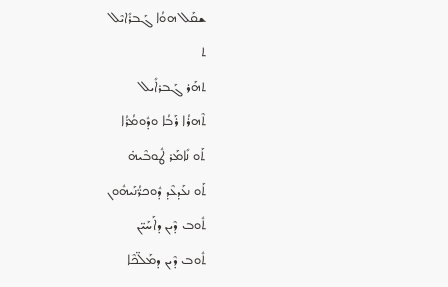ܫܩܰܠ ܗܘܳܐ ܓܰܒܪܺܐܝܶܠ
ܬ
ܬܗܰܪ ܓܰܒܪܐܺܝܠ
ܬܶܗܪܳܐ ܪܰܒܳܐ ܘܕܽܘܡܳܪܳܐ
ܬܰܘ ܢܺܐܡܰܪ ܛܽܘܒܶܝܗ̇
ܬܰܘ ܢܥܰܕܥܶܕ ܕܽܘܟܪ̈ܳܢܰܝܗܽܘܢ
ܬܽܘܒ ܕܶܝܢ ܕܐܰܚܰܝ̈ܢ
ܬܽܘܒ ܕܶܝܢ ܕܡܰܠ̈ܟܶܐ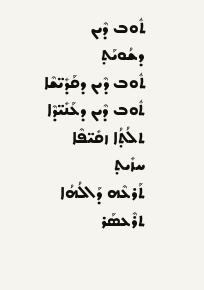ܬܽܘܒ ܕܶܝܢ ܕܫܳܘܝܰܬ̣
ܬܽܘܒ ܕܶܝܢ ܕܩܰܕܺܝ̈ܫܶܐ
ܬܽܘܒ ܕܶܝܢ ܕܥܰܢܺܝ̈ܕܶܐ
ܬܠܳܬ̣ܳܐ ܙܩܺܝ̈ܦܶܐ ܚܙܺܝܬ̣
ܬܰܪܥܶܗ ܕܰܐܠܳܗܳܐ
ܬܪܶܥܣܰܪ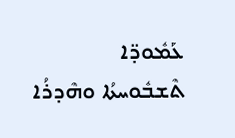ܥܰܡܽܘܕ̈ܐ
ܬܶܫܒܽܘܚܬܳܐ ܘܗܶܕܪܳܐ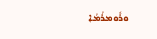ܘܪܽܘܡܪܳܡܳܐ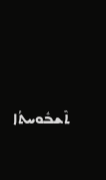ܬܶܫܒܽܘܚܬܳܐ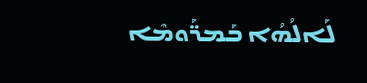ܠܰܐܠܳܗܳܐ ܒܰܡܪ̈ܰܘܡܶܐ